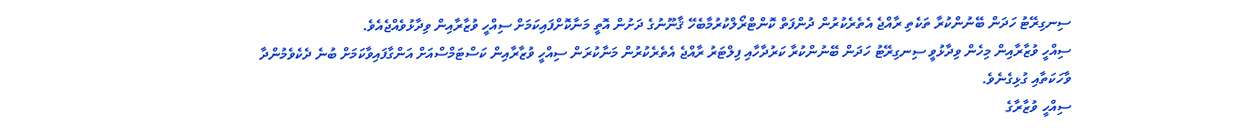ސިނގިރޭޓު ހަދަން ބޭނުންކުރާ ތަކެތި ރާއްޖެ އެތެރެކުރުން ދުންފަތް ކޮންޓްރޯލްކުރުމާބެހޭ ޤާނޫނުގެ ދަށުން އޮތީ މަނާކޮށްފައިކަމަށް ސިއްހީ ވުޒާރާއިން ވިދާޅުވެއްޖެއެވެ.
ސިއްހީ ވުޒާރާއިން މިހެން ވިދާޅުވީ ސިނގިރޭޓު ހަދަން ބޭނުންކުރާ ކަރުދާހާއި ފިލްޓަރު ރާއްޖެ އެތެރެކުރުން މަނާކުރަން ސިއްހީ ވުޒާރާއިން ކަސްޓަމްސްއަށް އަންގާފައިވާކަމަށް ބުނެ ދެކެވެމުންދާ ވާހަކަތާއި ގުޅިގެނެވެ.
ސިއްހީ ވުޒާރާގެ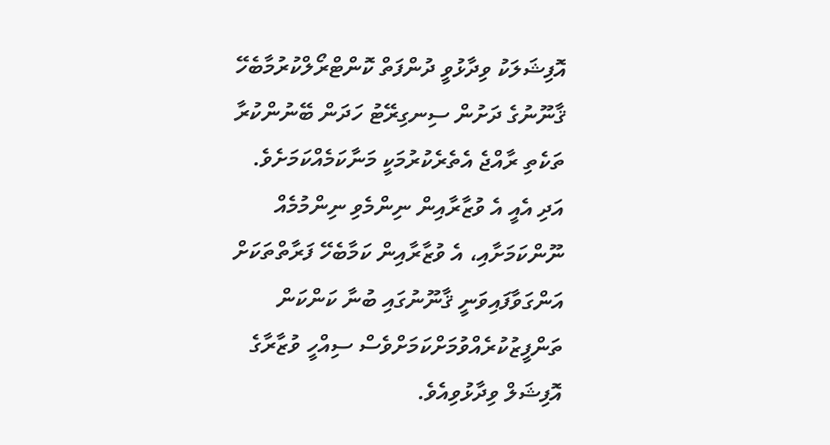އޮފިޝަލަކު ވިދާޅުވީ ދުންފަތް ކޮންޓްރޯލްކުރުމާބެހޭ ޤާނޫނުގެ ދަށުން ސިނގިރޭޓު ހަދަން ބޭނުންކުރާ ތަކެތި ރާއްޖެ އެތެރެކުރުމަކީ މަނާކަމެއްކަމަށެވެ. އަދި އެއީ އެ ވުޒާރާއިން ނިންމެވި ނިންމުމެއް ނޫންކަމަށާއި، އެ ވުޒާރާއިން ކަމާބެހޭ ފަރާތްތަކަށް އަންގަވާފައިވަނީ ޤާނޫނުގައި ބުނާ ކަންކަން ތަންފީޒުކުރެއްވުމަށްކަމަށްވެސް ސިއްހީ ވުޒާރާގެ އޮފިޝަލް ވިދާޅުވިއެވެ.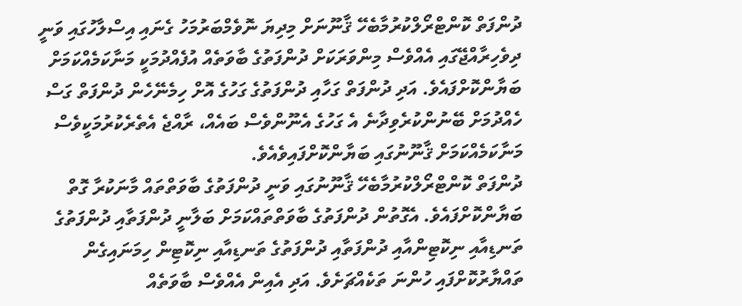ދުންފަތް ކޮންޓްރޯލްކުރުމާބެހޭ ޤާނޫނަށް މިދިޔަ ނޮވެމްބަރުމަހު ގެނައި އިސްލާހުގައި ވަނީ ދިވެހިރާއްޖޭގައި އެއްވެސް މިންވަރަކަށް ދުންފަތުގެ ބާވަތެއް އުފެއްދުމަކީ މަނާކަމެއްކަމަށް ބަޔާންކޮށްފައެވެ. އަދި ދުންފަތް ގަހާއި ދުންފަތުގެ ގަހުގެ އޮށް ހިމެނޭހެން ދުންފަތް ގަސް ހެއްދުމަށް ބޭނުންކުރެވިދާނެ އެ ގަހުގެ އެނޫންވެސް ބައެއް، ރާއްޖެ އެތެރެކުރުމަކީވެސް މަނާކަމެއްކަމަށް ޤާނޫނުގައި ބަޔާންކޮށްފައިވެއެވެ.
ދުންފަތް ކޮންޓްރޯލްކުރުމާބެހޭ ޤާނޫނުގައި ވަނީ ދުންފަތުގެ ބާވަތްތައް މާނަކުރާ ގޮތް ބަޔާންކޮށްފައެވެ. އެގޮތުން ދުންފަތުގެ ބާވަތްތައްކަމަށް ބަލާނީ ދުންފަތާއި ދުންފަތުގެ ތަނޑިއާއި ނިކޮޓިންއާއި ދުންފަތާއި ދުންފަތުގެ ތަނޑިއާއި ނިކޮޓިން ހިމަނައިގެން ތައްޔާރުކޮށްފައި ހުންނަ ތަކެއްޗަށެވެ. އަދި އެއިން އެއްވެސް ބާވަތެއް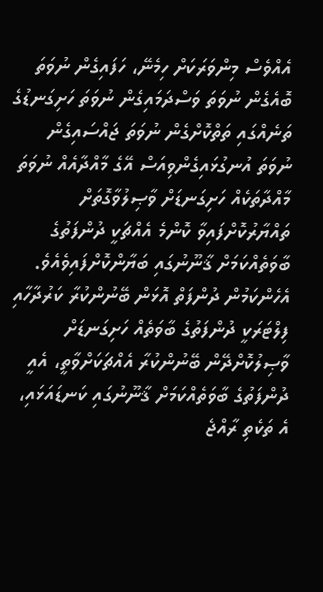އެއްވެސް މިންވަރަކަށް ހިމެނޭ، ހަފައިގެން ނުވަތަ ބޮއެގެން ނުވަތަ ވަސްދަމައިގެން ނުވަތަ ހަށިގަނޑުގެ ތަނެއްގައި ތަތްކޮށްގެން ނުވަތަ ޖައްސައިގެން ނުވަތަ އުނގުޅައިގެންވިއަސް އޭގެ މާއްދާއެއް ނުވަތަ މާއްދާތަކެއް ހަށިގަނޑަށް ވާޞިލުވާގޮތަށް ތައްޔާރުކޮށްފައިވާ ކޮންމެ އެއްޗަކީ ދުންފަތުގެ ބާވަތެއްކަމަށް ޤާނޫނުގައި ބަޔާންކޮށްފައިވެއެވެ. އެހެންކަމުން ދުންފަތް އޮޅަން ބޭނުންކުރާ ކަރުދާހާއި ފިލްޓަރަކީ ދުންފަތުގެ ބާވަތެއް ހަށިގަނޑަށް ވާޞިލުކޮށްދޭން ބޭނުންކުރާ އެއްޗަކަށްވާތީ، އެއީ ދުންފަތުގެ ބާވަތެއްކަމަށް ޤާނޫނުގައި ކަނޑައަޅައި، އެ ތަކެތި ރާއްޖެ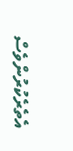އެތެރެކުރުންވެސް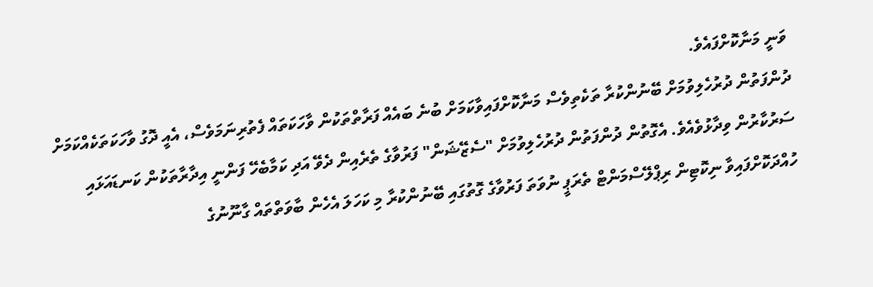ވަނީ މަނާކޮށްފައެވެ.
ދުންފަތުން ދުރުހެލިވުމަށް ބޭނުންކުރާ ތަކެތިވެސް މަނާކޮށްފައިވާކަމަށް ބުނެ ބައެއް ފަރާތްތަކުން ވާހަކަތައް ފެތުރިނަމަވެސް، އެއީ ދޮގު ވާހަކަތަކެއްކަމަށް ސަރުކާރުން ވިދާޅުވެއެވެ. އެގޮތުން ދުންފަތުން ދުރުހެލިވުމަށް "ސެޒޭޝަން" ފަރުވާގެ ތެރެއިން ދެވޭ އަދި ކަމާބެހޭ ފަންނީ އިދާރާތަކުން ކަނޑައަޅައި ހުއްދަކޮށްފައިވާ ނިކޮޓިން ރިޕްލޭސްމަންޓް ތެރަޕީ ނުވަތަ ފަރުވާގެ ގޮތުގައި ބޭނުންކުރާ މި ކަހަލަ އެހެން ބާވަތްތައް ގާނޫނުގެ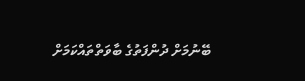ބޭނުމަށް ދުންފަތުގެ ބާވަތްތައްކަމަށް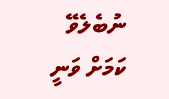ނުބެލެވޭ ކަމަށް ވަނީ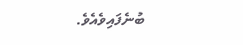ބުނެފައިވެއެވެ.